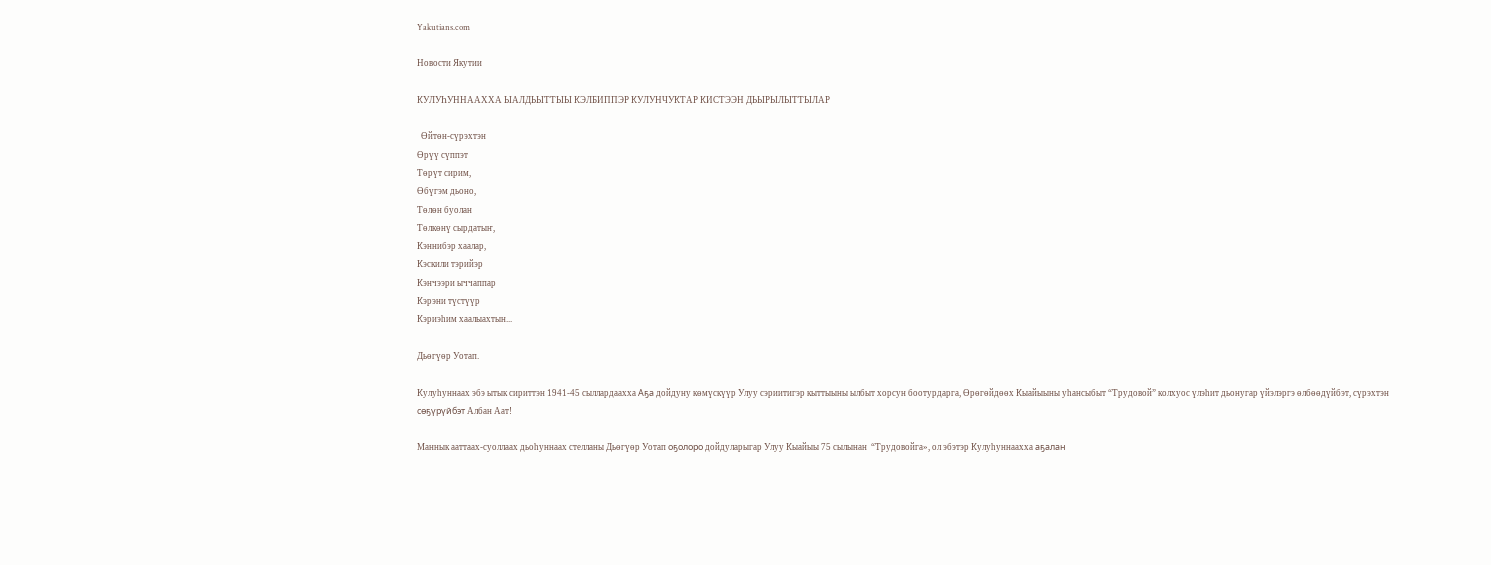Yakutians.com

Новости Якутии

КУЛУҺУННААХХА ЫАЛДЬЫТТЫЫ КЭЛБИППЭР КУЛУНЧУКТАР КИСТЭЭН ДЬЫРЫЛЫТТЫЛАР

  Өйтөн-сүрэхтэн
Өрүү сүппэт
Төрүт сирим,
Өбүгэм дьоно,
Төлөн буолан
Төлкөнү сырдатыҥ,
Кэннибэр хаалар,
Кэскили тэрийэр
Кэнчээри ыччаппар
Кэрэни түстүүр
Кэриэһим хаалыахтын...

Дьөгүөр Уотап.

Кулуһуннаах эбэ ытык сириттэн 1941-45 сыллардаахха Аҕа дойдуну көмүскүүр Улуу сэриитигэр кыттыыны ылбыт хорсун боотурдарга, Өрөгөйдөөх Кыайыыны уһансыбыт “Трудовой” колхуос үлэһит дьонугар үйэлэргэ өлбөөдүйбэт, сүрэхтэн сөҕүрүйбэт Албан Аат!

Маннык ааттаах-суоллаах дьоһуннаах стелланы Дьөгүөр Уотап оҕолоро дойдуларыгар Улуу Кыайыы 75 сылынан  “Трудовойга», ол эбэтэр Кулуһуннаахха аҕалан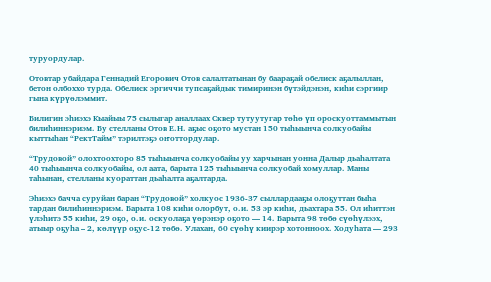туруордулар.

Отовтар убайдара Геннадий Егорович Отов салалтатынан бу баараҕай обелиск аҕалыллан, бетон олбоххо турда. Обелиск эргиччи тупсаҕайдык тимиринэн бүтэйдэнэн, киһи сэргиир гына күрүөлэммит.

Билигин эһиэхэ Кыайыы 75 сылыгар аналлаах Сквер тутуутугар төһө үп ороскуоттаммытын  билиһиннэриэм. Бу стелланы Отов Е.Н. аҕыс оҕото мустан 150 тыһыынча солкуобайы кыттыһан “РектТайм” тэрилтэҕэ оҥоттордулар.

“Трудовой” олохтоохторо 85 тыһыынча солкуобайы уу харчынан уонна Далыр дьаһалтата 40 тыһыынча солкуобайы, ол аата, барыта 125 тыһыынча солкуобай хомуллар. Маны таһынан, стелланы куораттан дьаһалта аҕалтарда.

Эһиэхэ бачча суруйан баран “Трудовой” холкуос 1936-37 сыллардааҕы олоҕуттан быһа тардан билиһиннэриэм. Барыта 108 киһи олорбут, о.и. 53 эр киһи, дьахтара 55. Ол иһиттэн үлэһитэ 55 киһи, 29 оҕо, о.и. оскуолаҕа үөрэнэр оҕото — 14. Барыта 98 төбө сүөһүлээх, атыыр оҕуһа – 2, көлүүр оҕус-12 төбө. Улахан, 60 сүөһү киирэр хотонноох. Ходуһата — 293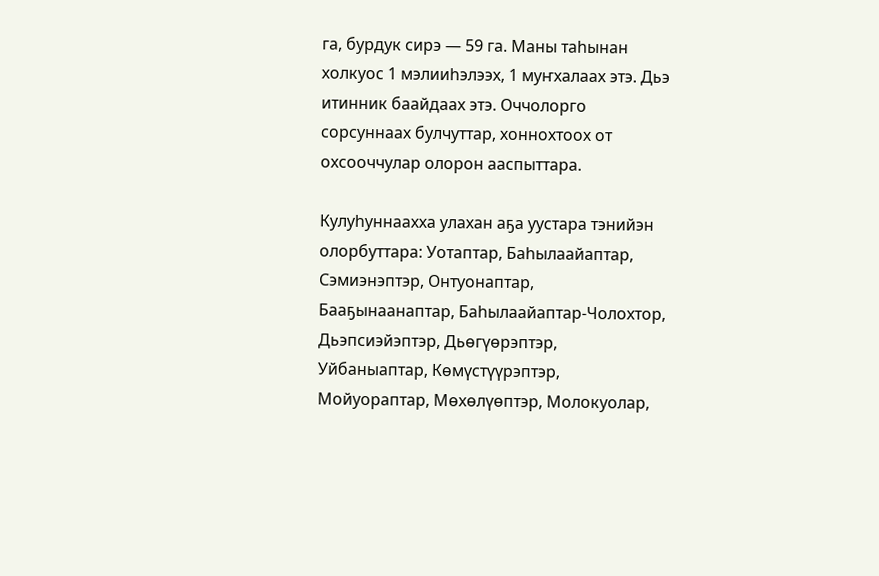га, бурдук сирэ — 59 га. Маны таһынан холкуос 1 мэлииһэлээх, 1 муҥхалаах этэ. Дьэ итинник баайдаах этэ. Оччолорго сорсуннаах булчуттар, хоннохтоох от охсооччулар олорон ааспыттара.

Кулуһуннаахха улахан аҕа уустара тэнийэн олорбуттара: Уотаптар, Баһылаайаптар, Сэмиэнэптэр, Онтуонаптар, Бааҕынаанаптар, Баһылаайаптар-Чолохтор, Дьэпсиэйэптэр, Дьөгүөрэптэр, Уйбаныаптар, Көмүстүүрэптэр, Мойуораптар, Мөхөлүөптэр, Молокуолар,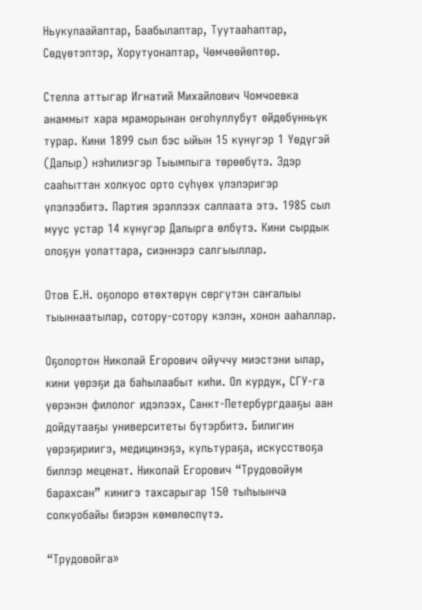Ньукулаайаптар, Баабылаптар, Туутааһаптар, Сөдүөтэптэр, Хорутуонаптар, Чөмчөөйөптөр.

Стелла аттыгар Игнатий Михайлович Чомчоевка анаммыт хара мраморынан оҥоһуллубут өйдөбүнньүк турар. Кини 1899 сыл бэс ыйын 15 күнүгэр 1 Үөдүгэй (Далыр) нэһилиэгэр Тыымпыга төрөөбүтэ. Эдэр сааһыттан холкуос орто сүһүөх үлэлэригэр үлэлээбитэ. Партия эрэллээх саллаата этэ. 1985 сыл муус устар 14 күнүгэр Далырга өлбүтэ. Кини сырдык олоҕун уолаттара, сиэннэрэ салгыыллар.

Отов Е.Н. оҕолоро өтөхтөрүн сөргүтэн саҥалыы тыыннаатылар, сотору-сотору кэлэн, хонон ааһаллар.

Оҕолортон Николай Егорович ойуччу миэстэни ылар, кини үөрэҕи да баһылаабыт киһи. Ол курдук, СГУ-га үөрэнэн филолог идэлээх, Санкт-Петербургдааҕы аан дойдутааҕы университеты бүтэрбитэ. Билигин үөрэҕириигэ, медицинэҕэ, культураҕа, искусствоҕа биллэр меценат. Николай Егорович “Трудовойум барахсан” кинигэ тахсарыгар 150 тыһыынча солкуобайы биэрэн көмөлөспүтэ.

“Трудовойга»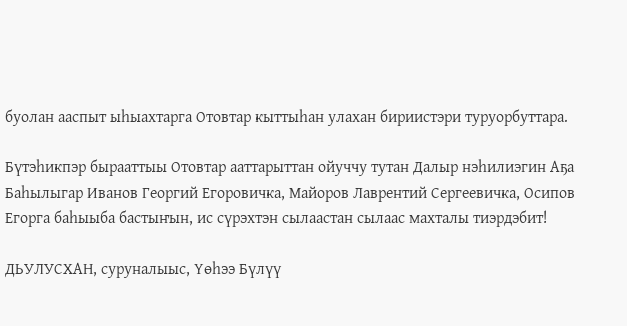буолан ааспыт ыһыахтарга Отовтар кыттыһан улахан бириистэри туруорбуттара.

Бүтэһикпэр бырааттыы Отовтар ааттарыттан ойуччу тутан Далыр нэһилиэгин Аҕа Баһылыгар Иванов Георгий Егоровичка, Майоров Лаврентий Сергеевичка, Осипов Егорга баһыыба бастыҥын, ис сүрэхтэн сылаастан сылаас махталы тиэрдэбит!

ДЬУЛУСХАН, суруналыыс, Үөһээ Бүлүү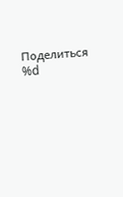Поделиться
%d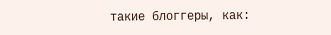такие блоггеры, как: